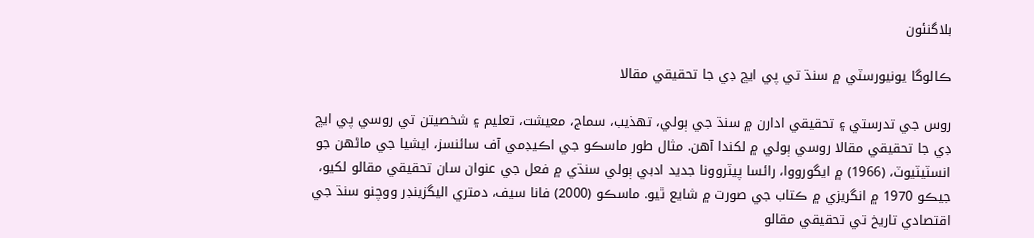بلاگنئون

ڪالوگا يونيورسٽي ۾ سنڌ تي پي ايڇ ڊي جا تحقيقي مقالا

روس جي تدرستي ۽ تحقيقي ادارن ۾ سنڌ جي ٻولي، تھذيب، سماج، معيشت، تعليم ۽ شخصيتن تي روسي پي ايڇ ڊي جا تحقيقي مقالا روسي ٻولي ۾ لکندا آھن. مثال طور ماسڪو جي اڪيڊمي آف سائنسز، ايشيا جي ماڻهن جو انسٽيٽيوٽ، (1966) ۾ ايگورووا، رائسا پيٽروونا جديد ادبي ٻولي سنڌي ۾ فعل جي عنوان سان تحقيقي مقالو لکيو، جيڪو 1970 ۾ انگريزي ۾ ڪتاب جي صورت ۾ شايع ٿيو. ماسڪو (2000) فانا سيف، دمتري اليگزينڊر ووچنو سنڌ جي اقتصادي تاريخ تي تحقيقي مقالو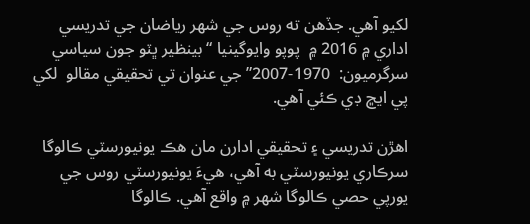لکيو آھي. جڏھن ته روس جي شھر رياضان جي تدريسي اداري ۾ 2016 ۾  پوپو وايوگينيا “بينظير ڀٽو جون سياسي سرگرميون:  1970-2007” جي عنوان تي تحقيقي مقالو  لکي پي ايڇ ڊي ڪئي آھي.

اھڙن تدريسي ۽ تحقيقي ادارن مان ھڪ يونيورسٽي ڪالوگا سرڪاري يونيورسٽي به آھي، ھيءَ يونيورسٽي روس جي يورپي حصي ڪالوگا شھر ۾ واقع آھي. ڪالوگا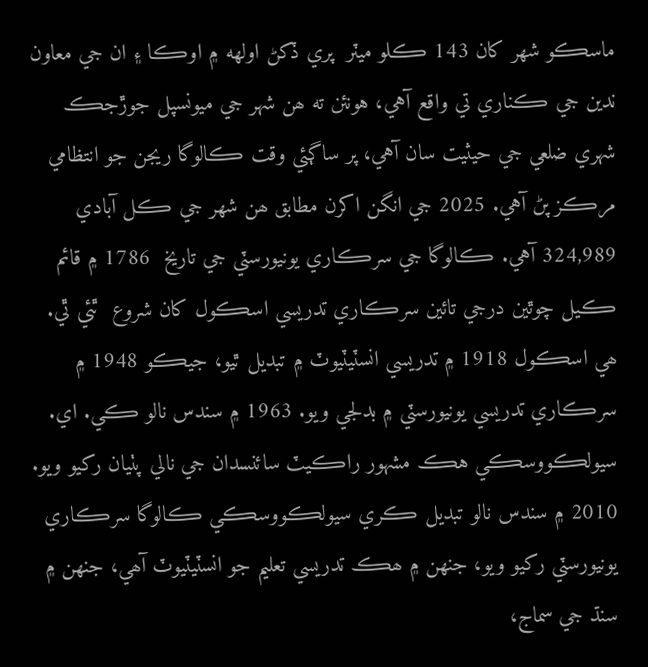ماسڪو شھر کان 143 ڪلو ميٽر  پري ڏکڻ اولھه ۾ اوڪا ۽ ان جي معاون ندين جي ڪناري تي واقع آهي، هونئن ته ھن شهر جي ميونسپل جوڙجڪ شهري ضلعي جي حيثيت سان آهي، پر ساڳئي وقت ڪالوگا ريجن جو انتظامي مرڪز پڻ آهي. 2025 جي انگن اکرن مطابق ھن شھر جي ڪل آبادي 324,989 آهي. ڪالوگا جي سرڪاري يونيورسٽي جي تاريخ  1786 ۾ قائم ڪيل چوٿين درجي تائين سرڪاري تدريسي اسڪول کان شروع  ٿئي ٿي. ھي اسڪول 1918 ۾ تدريسي انسٽيٽيوٽ ۾ تبديل ٿيو، جيڪو 1948 ۾ سرڪاري تدريسي يونيورسٽي ۾ بدلجي ويو. 1963 ۾ سندس نالو ڪي. اي. سيولڪووسڪي هڪ مشهور راڪيٽ سائنسدان جي نالي پٺيان رکيو ويو. 2010 ۾ سندس نالو تبديل ڪري سيولڪووسڪي ڪالوگا سرڪاري يونيورسٽي رکيو ويو، جنھن ۾ ھڪ تدريسي تعليم جو انسٽيٽيوٽ آھي، جنھن ۾ سنڌ جي سماج،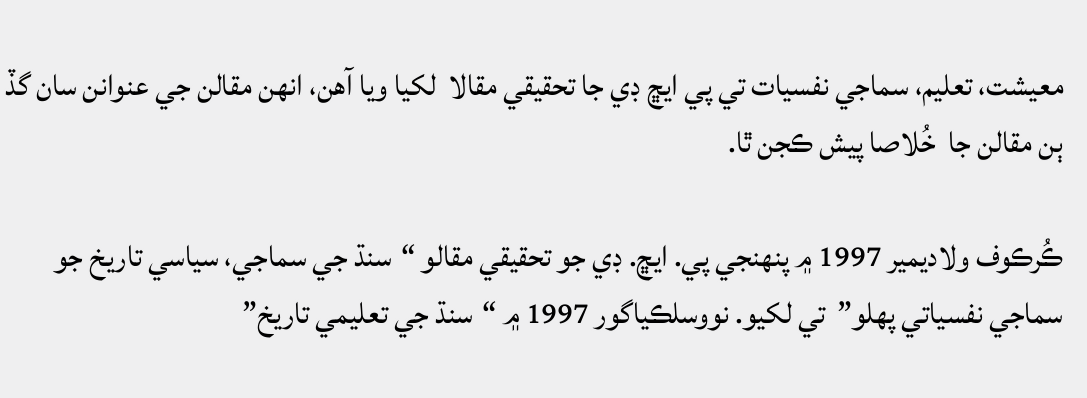معيشت، تعليم، سماجي نفسيات تي پي ايڇ ڊي جا تحقيقي مقالا  لکيا ويا آھن، انھن مقالن جي عنوانن سان گڏ ٻن مقالن جا  خُلاصا پيش ڪجن ٿا.

ڪُرڪوف ولاديمير 1997 ۾ پنھنجي پي. ايڇ. ڊي جو تحقيقي مقالو “سنڌ جي سماجي، سياسي تاريخ جو سماجي نفسياتي پهلو”  تي لکيو. نووسلڪياگور 1997 ۾ “سنڌ جي تعليمي تاريخ”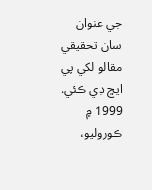جي عنوان سان تحقيقي مقالو لکي پي ايڇ ڊي ڪئي. 1999 ۾ ڪوروليو،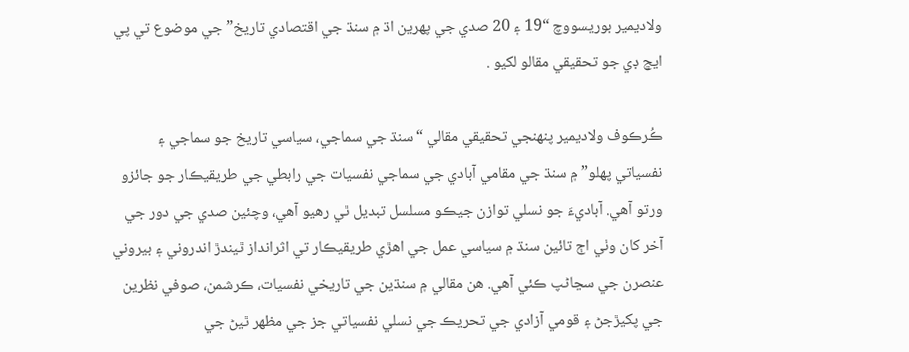ولاديمير بوريسووچ “19 ۽ 20 صدي جي پھرين اڌ ۾ سنڌ جي اقتصادي تاريخ” جي موضوع تي پي ايڇ ڊي جو تحقيقي مقالو لکيو .

ڪُرڪوف ولاديمير پنھنجي تحقيقي مقالي “سنڌ جي سماجي، سياسي تاريخ جو سماجي ۽ نفسياتي پهلو” ۾ سنڌ جي مقامي آبادي جي سماجي نفسيات جي رابطي جي طريقيڪار جو جائزو ورتو آھي. آباديءَ جو نسلي توازن جيڪو مسلسل تبديل ٿي رهيو آھي، وچئين صدي جي دور جي آخر کان وٺي اڄ تائين سنڌ ۾ سياسي عمل جي اھڙي طريقيڪار تي اثرانداز ٿيندڙ اندروني ۽ بيروني عنصرن جي سڃاڻپ ڪئي آهي. ھن مقالي ۾ سنڌين جي تاريخي نفسيات، ڪرشمن، صوفي نظرين جي پکيڙجڻ ۽ قومي آزادي جي تحريڪ جي نسلي نفسياتي جز جي مظهر ٿيڻ جي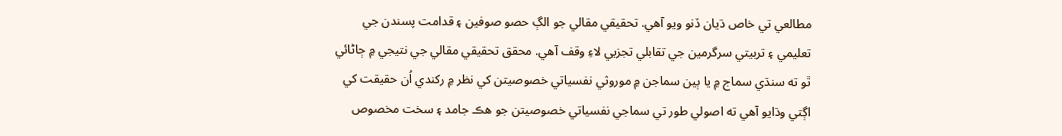مطالعي تي خاص ڌيان ڏنو ويو آهي. تحقيقي مقالي جو الڳ حصو صوفين ۽ قدامت پسندن جي تعليمي ۽ تربيتي سرگرمين جي تقابلي تجزيي لاءِ وقف آهي. محقق تحقيقي مقالي جي نتيجي ۾ ڄاڻائي ٿو ته سنڌي سماج ۾ يا ٻين سماجن ۾ موروثي نفسياتي خصوصيتن کي نظر ۾ رکندي اُن حقيقت کي اڳتي وڌايو آھي ته اصولي طور تي سماجي نفسياتي خصوصيتن جو ھڪ جامد ۽ سخت مخصوص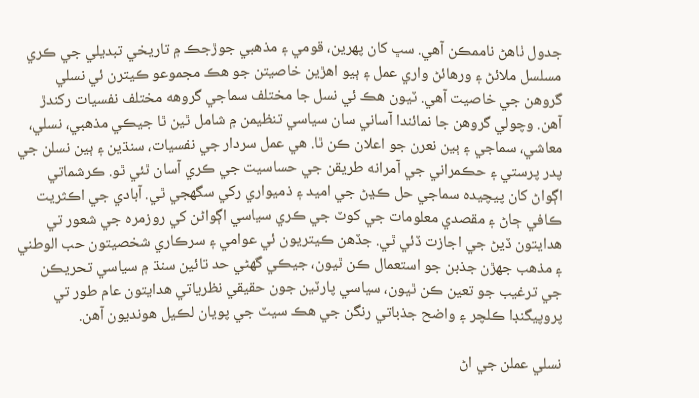جدول ٺاھڻ ناممڪن آھي. سڀ کان پھرين، قومي ۽ مذھبي جوڙجڪ ۾ تاريخي تبديلي جي ڪري مسلسل ملائڻ ۽ ورھائڻ واري عمل ۽ ٻيو اھڙين خاصيتن جو ھڪ مجموعو ڪيترن ئي نسلي گروھن جي خاصيت آھي. ٽيون ھڪ ئي نسل جا مختلف سماجي گروهه مختلف نفسيات رکندڙ آھن. وچولي گروھن جا نمائندا آساني سان سياسي تنظيمن ۾ شامل ٿين ٿا جيڪي مذھبي، نسلي، معاشي، سماجي ۽ ٻين نعرن جو اعلان ڪن ٿا. ھي عمل سردار جي نفسيات، سنڌين ۽ ٻين نسلن جي پدر پرستي ۽ حڪمراني جي آمرانه طريقن جي حساسيت جي ڪري آسان ٿئي ٿو. ڪرشماتي اڳواڻ کان پيچيده سماجي حل ڪڍڻ جي اميد ۽ ذميواري رکي سگھجي ٿي. آبادي جي اڪثريت ڪافي ڄاڻ ۽ مقصدي معلومات جي کوٽ جي ڪري سياسي اڳواڻن کي روزمره جي شعور تي ھدايتون ڏيڻ جي اجازت ڏئي ٿي. جڏھن ڪيتريون ئي عوامي ۽ سرڪاري شخصيتون حب الوطني ۽ مذھب جھڙن جذبن جو استعمال ڪن ٿيون، جيڪي گهڻي حد تائين سنڌ ۾ سياسي تحريڪن جي ترغيب جو تعين ڪن ٿيون، سياسي پارٽين جون حقيقي نظرياتي ھدايتون عام طور تي پروپيگنڊا ڪلچر ۽ واضح جذباتي رنگن جي ھڪ سيٽ جي پويان لڪيل ھونديون آھن.

نسلي عملن جي اڻ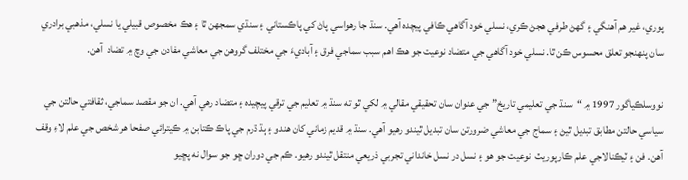پوري، غير ھم آھنگي ۽ گھڻ طرفي ھجڻ ڪري، نسلي خود آگاھي ڪافي پيچده آھي. سنڌ جا رھواسي پاڻ کي پاڪستاني ۽ سنڌي سمجھن ٿا ۽ ھڪ مخصوص قبيلي يا نسلي، مذھبي برادري سان پنھنجو تعلق محسوس ڪن ٿا. نسلي خود آگاھي جي متضاد نوعيت جو ھڪ اھم سبب سماجي فرق ۽ آباديءَ جي مختلف گروھن جي معاشي مفادن جي وچ ۾ تضاد  آھن.

نووسلڪياگور 1997 ۾ “سنڌ جي تعليمي تاريخ” جي عنوان سان تحقيقي مقالي ۾ لکي ٿو ته سنڌ ۾ تعليم جي ترقي پيچيده ۽ متضاد رھي آھي. ان جو مقصد سماجي، ثقافتي حالتن جي سياسي حالتن مطابق تبديل ٿيڻ ۽ سماج جي معاشي ضرورتن سان تبديل ٿيندو رھيو آهي. سنڌ ۾ قديم زماني کان ھندو ۽ ٻڌ ڌرم جي پاڪ ڪتابن ۾ ڪيترائي صفحا ھر شخص جي علم لاءِ وقف آھن. فن ۽ ٽيڪنالاجي علم ڪارپوريٽ  نوعيت جو ھو ۽ نسل در نسل خانداني تجربي ذريعي منتقل ٿيندو رھيو. ڪم جي دوران ڇو جو سوال نه پڇيو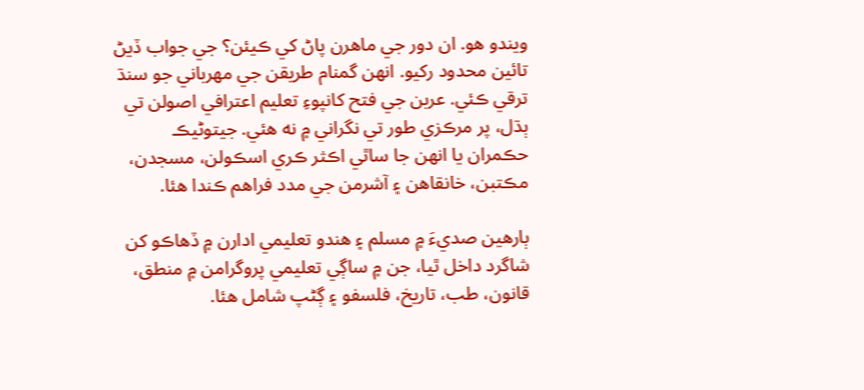ويندو ھو. ان دور جي ماھرن پاڻ کي ڪيئن؟ جي جواب ڏيڻ تائين محدود رکيو. انھن گمنام طريقن جي مھرباني جو سنڌ ترقي ڪئي. عربن جي فتح کانپوءِ تعليم اعترافي اصولن تي ٻڌل، پر مرڪزي طور تي نگراني ۾ نه هئي. جيتوڻيڪ حڪمران يا انھن جا ساٿي اڪثر ڪري اسڪولن، مسجدن، مڪتبن، خانقاھن ۽ آشرمن جي مدد فراھم ڪندا ھئا.

ٻارهين صديءَ ۾ مسلم ۽ ھندو تعليمي ادارن ۾ ڏھاڪو کن شاگرد داخل ٿيا، جن ۾ ساڳي تعليمي پروگرامن ۾ منطق، قانون، طب، تاريخ، فلسفو ۽ ڳڻپ شامل ھئا.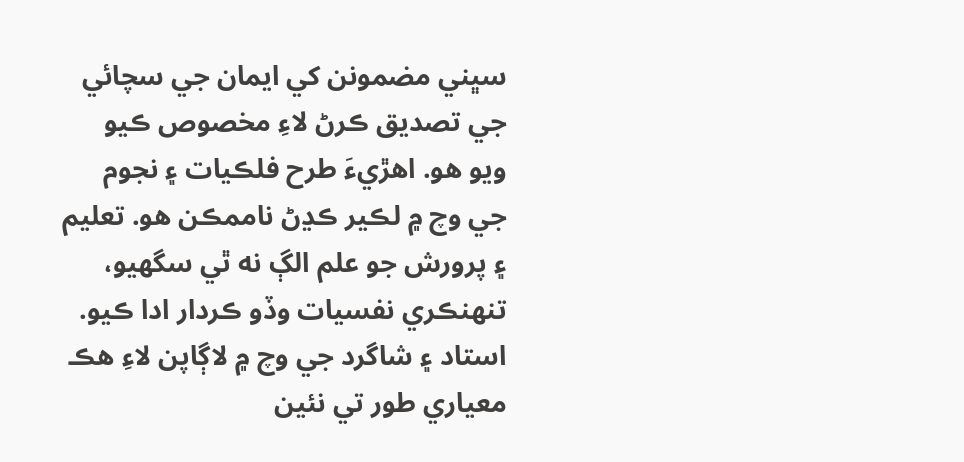سڀني مضمونن کي ايمان جي سچائي جي تصديق ڪرڻ لاءِ مخصوص ڪيو ويو هو. اھڙيءَ طرح فلڪيات ۽ نجوم جي وچ ۾ لڪير ڪڍڻ ناممڪن ھو. تعليم ۽ پرورش جو علم الڳ نه ٿي سگھيو، تنھنڪري نفسيات وڏو ڪردار ادا ڪيو. استاد ۽ شاگرد جي وچ ۾ لاڳاپن لاءِ ھڪ معياري طور تي نئين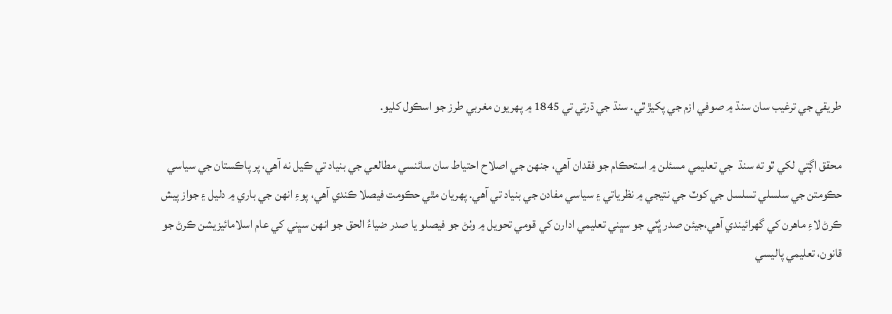طريقي جي ترغيب سان سنڌ ۾ صوفي ازم جي پکيڙ ٿي. سنڌ جي ڌرتي تي 1845 ۾ پھريون مغربي طرز جو اسڪول کليو.

محقق اڳتي لکي ٿو ته سنڌ  جي تعليمي مسئلن ۾ استحڪام جو فقدان آھي، جنھن جي اصلاح احتياط سان سائنسي مطالعي جي بنياد تي ڪيل نه آھي، پر پاڪستان جي سياسي حڪومتن جي سلسلي تسلسل جي کوٽ جي نتيجي ۾ نظرياتي ۽ سياسي مفادن جي بنياد تي آھي. پھريان مٿي حڪومت فيصلا ڪندي آھي، پوءِ انھن جي باري ۾ دليل ۽ جواز پيش ڪرڻ لاءِ ماھرن کي گھرائيندي آھي،جيئن صدر ڀُٽي جو سڀني تعليمي ادارن کي قومي تحويل ۾ وٺڻ جو فيصلو يا صدر ضياءُ الحق جو انهن سڀني کي عام اسلامائيزيشن ڪرڻ جو قانون، تعليمي پاليسي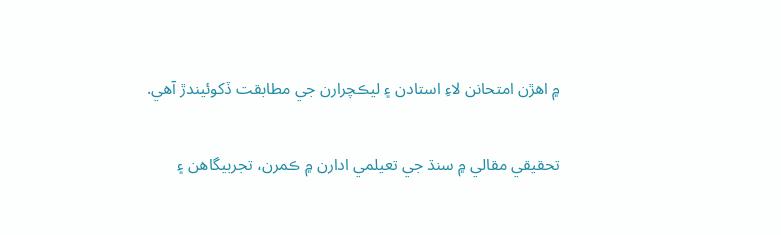۾ اهڙن امتحانن لاءِ استادن ۽ ليڪچرارن جي مطابقت ڏکوئيندڙ آهي.

تحقيقي مقالي ۾ سنڌ جي تعيلمي ادارن ۾ ڪمرن، تجربيگاھن ۽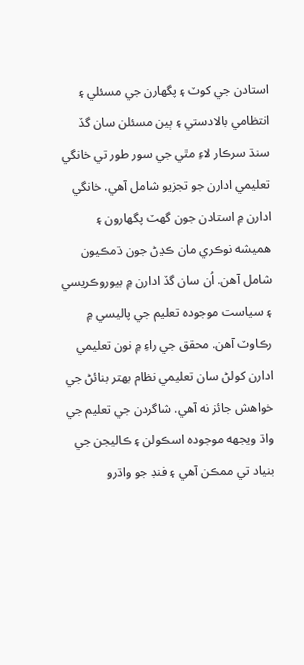استادن جي کوٽ ۽ پگھارن جي مسئلي ۽ انتظامي بالادستي ۽ ٻين مسئلن سان گڏ سنڌ سرڪار لاءِ مٿي جي سور طور تي خانگي تعليمي ادارن جو تجزيو شامل آھي. خانگي ادارن ۾ استادن جون گھٽ پگھارون ۽ ھميشه نوڪري مان ڪڍڻ جون ڌمڪيون شامل آھن. اُن سان گڏ ادارن ۾ بيوروڪريسي ۽ سياست موجوده تعليم جي پاليسي ۾ رڪاوٽ آھن. محقق جي راءِ ۾ نون تعليمي ادارن کولڻ سان تعليمي نظام بھتر بنائڻ جي خواھش جائز نه آھي. شاگردن جي تعليم جي واڌ ويجهه موجوده اسڪولن ۽ ڪاليجن جي بنياد تي ممڪن آھي ۽ فنڊ جو واڌرو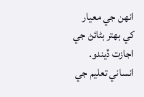انھن جي معيار کي بھتر بڻائڻ جي اجازت ڏيندو. انساني تعليم جي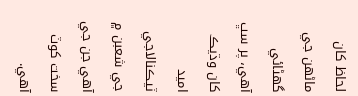لحاظ کان ماڻھن جي گھڻائي آھي، پر سڀ کان وڌيڪ اميد ٽيڪنالاجي جي شعبن ۾ آهي جن جي سخت کوٽ آھي.